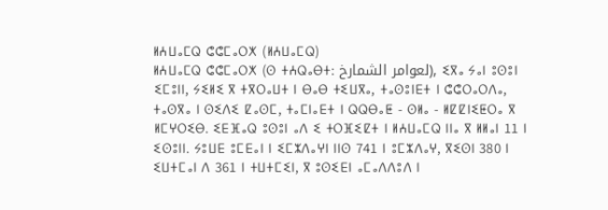ⵍⵄⵡⴰⵎⵕ ⵛⵛⵎⴰⵔⵅ (ⵍⵄⵡⴰⵎⵕ)
ⵍⵄⵡⴰⵎⵕ ⵛⵛⵎⴰⵔⵅ (ⵙ ⵜⵄⵕⴰⴱⵜ: لعوامر الشمارخ), ⵉⴳⴰ ⵢⴰⵏ ⵓⵙⵓⵏ ⵉⵎⵓⵏⵏ, ⵢⵉⵍⵉ ⴳ ⵜⴳⵔⴰⵡⵜ ⵏ ⴱⴰⴱ ⵜⵉⵡⴳⴰ, ⵜⴰⵙⵓⵏⴹⵜ ⵏ ⵛⵛⵔⴰⵔⴷⴰ, ⵜⴰⵙⴳⴰ ⵏ ⵙⵉⴷⵉ ⵇⴰⵙⵎ, ⵜⴰⵎⵏⴰⴹⵜ ⵏ ⵕⵕⴱⴰⵟ - ⵙⵍⴰ - ⵍⵇⵇⵏⵉⵟⵔⴰ ⴳ ⵍⵎⵖⵔⵉⴱ. ⵉⴹⴼⴰⵕ ⵓⵙⵓⵏ ⴰⴷ ⵉ ⵜⵔⴼⵉⵇⵜ ⵏ ⵍⵄⵡⴰⵎⵕ ⵏⵏⴰ ⴳ ⵍⵍⴰⵏ 11 ⵏ ⵉⵙⵓⵏⵏ. ⵢⵓⵡⴹ ⵓⵎⴹⴰⵏ ⵏ ⵉⵎⵣⴷⴰⵖⵏ ⵏⵏⵙ 741 ⵏ ⵓⵎⵣⴷⴰⵖ, ⴳⵉⵙⵏ 380 ⵏ ⵉⵡⵜⵎⴰⵏ ⴷ 361 ⵏ ⵜⵡⵜⵎⵉⵏ, ⴳ ⵓⵙⵉⴹⵏ ⴰⵎⴰⴷⴷⵓⴷ ⵏ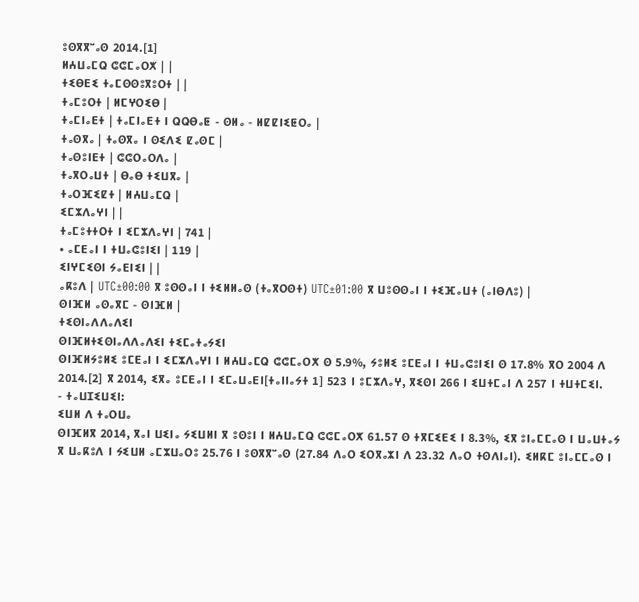ⵓⵙⴳⴳⵯⴰⵙ 2014.[1]
ⵍⵄⵡⴰⵎⵕ ⵛⵛⵎⴰⵔⵅ | |
ⵜⵉⴱⴹⵉ ⵜⴰⵎⵙⵙⵓⴳⵓⵔⵜ | |
ⵜⴰⵎⵓⵔⵜ | ⵍⵎⵖⵔⵉⴱ |
ⵜⴰⵎⵏⴰⴹⵜ | ⵜⴰⵎⵏⴰⴹⵜ ⵏ ⵕⵕⴱⴰⵟ - ⵙⵍⴰ - ⵍⵇⵇⵏⵉⵟⵔⴰ |
ⵜⴰⵙⴳⴰ | ⵜⴰⵙⴳⴰ ⵏ ⵙⵉⴷⵉ ⵇⴰⵙⵎ |
ⵜⴰⵙⵓⵏⴹⵜ | ⵛⵛⵔⴰⵔⴷⴰ |
ⵜⴰⴳⵔⴰⵡⵜ | ⴱⴰⴱ ⵜⵉⵡⴳⴰ |
ⵜⴰⵔⴼⵉⵇⵜ | ⵍⵄⵡⴰⵎⵕ |
ⵉⵎⵣⴷⴰⵖⵏ | |
ⵜⴰⵎⵓⵜⵜⵔⵜ ⵏ ⵉⵎⵣⴷⴰⵖⵏ | 741 |
• ⴰⵎⴹⴰⵏ ⵏ ⵜⵡⴰⵛⵓⵏⵉⵏ | 119 |
ⵉⵏⵖⵎⵉⵙⵏ ⵢⴰⴹⵏⵉⵏ | |
ⴰⴽⵓⴷ | UTC±00:00 ⴳ ⵓⵙⵙⴰⵏ ⵏ ⵜⵉⵍⵍⴰⵙ (ⵜⴰⴳⵔⵙⵜ) UTC±01:00 ⴳ ⵡⵓⵙⵙⴰⵏ ⵏ ⵜⵉⴼⴰⵡⵜ (ⴰⵏⴱⴷⵓ) |
ⵙⵏⴼⵍ ⴰⵙⴰⴳⵎ - ⵙⵏⴼⵍ |
ⵜⵉⵙⵏⴰⴷⴷⴰⴷⵉⵏ
ⵙⵏⴼⵍⵜⵉⵙⵏⴰⴷⴷⴰⴷⵉⵏ ⵜⵉⵎⴰⵜⴰⵢⵉⵏ
ⵙⵏⴼⵍⵢⵓⵍⵉ ⵓⵎⴹⴰⵏ ⵏ ⵉⵎⵣⴷⴰⵖⵏ ⵏ ⵍⵄⵡⴰⵎⵕ ⵛⵛⵎⴰⵔⵅ ⵙ 5.9%, ⵢⵓⵍⵉ ⵓⵎⴹⴰⵏ ⵏ ⵜⵡⴰⵛⵓⵏⵉⵏ ⵙ 17.8% ⴳⵔ 2004 ⴷ 2014.[2] ⴳ 2014, ⵉⴳⴰ ⵓⵎⴹⴰⵏ ⵏ ⵉⵎⴰⵡⴰⴹⵏ[ⵜⴰⵏⵏⴰⵢⵜ 1] 523 ⵏ ⵓⵎⵣⴷⴰⵖ, ⴳⵉⵙⵏ 266 ⵏ ⵉⵡⵜⵎⴰⵏ ⴷ 257 ⵏ ⵜⵡⵜⵎⵉⵏ.
- ⵜⴰⵡⵊⵉⵡⵉⵏ:
ⵉⵡⵍ ⴷ ⵜⴰⵔⵡⴰ
ⵙⵏⴼⵍⴳ 2014, ⴳⴰⵏ ⵡⵉⵏⴰ ⵢⵉⵡⵍⵏ ⴳ ⵓⵙⵓⵏ ⵏ ⵍⵄⵡⴰⵎⵕ ⵛⵛⵎⴰⵔⵅ 61.57 ⵙ ⵜⴳⵎⵉⴹⵉ ⵏ 8.3%, ⵉⴳ ⵓⵏⴰⵎⵎⴰⵙ ⵏ ⵡⴰⵡⵜⴰⵢ ⴳ ⵡⴰⴽⵓⴷ ⵏ ⵢⵉⵡⵍ ⴰⵎⵣⵡⴰⵔⵓ 25.76 ⵏ ⵓⵙⴳⴳⵯⴰⵙ (27.84 ⴷⴰⵔ ⵉⵔⴳⴰⵣⵏ ⴷ 23.32 ⴷⴰⵔ ⵜⵙⴷⵏⴰⵏ). ⵉⵍⴽⵎ ⵓⵏⴰⵎⵎⴰⵙ ⵏ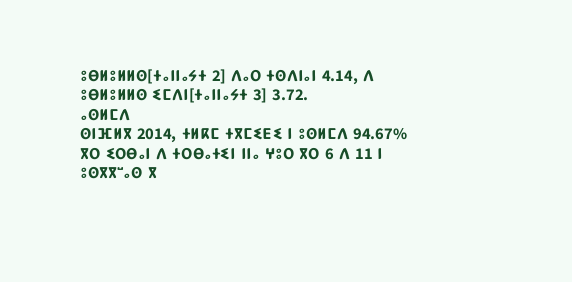ⵓⴱⵍⵓⵍⵍⵙ[ⵜⴰⵏⵏⴰⵢⵜ 2] ⴷⴰⵔ ⵜⵙⴷⵏⴰⵏ 4.14, ⴷ ⵓⴱⵍⵓⵍⵍⵙ ⵉⵎⴷⵏ[ⵜⴰⵏⵏⴰⵢⵜ 3] 3.72.
ⴰⵙⵍⵎⴷ
ⵙⵏⴼⵍⴳ 2014, ⵜⵍⴽⵎ ⵜⴳⵎⵉⴹⵉ ⵏ ⵓⵙⵍⵎⴷ 94.67% ⴳⵔ ⵉⵔⴱⴰⵏ ⴷ ⵜⵔⴱⴰⵜⵉⵏ ⵏⵏⴰ ⵖⵓⵔ ⴳⵔ 6 ⴷ 11 ⵏ ⵓⵙⴳⴳⵯⴰⵙ ⴳ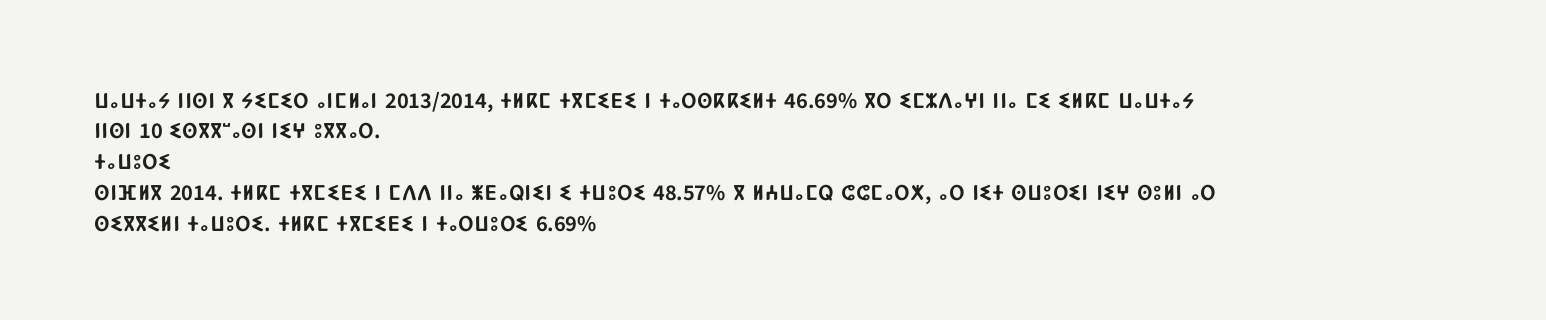ⵡⴰⵡⵜⴰⵢ ⵏⵏⵙⵏ ⴳ ⵢⵉⵎⵉⵔ ⴰⵏⵎⵍⴰⵏ 2013/2014, ⵜⵍⴽⵎ ⵜⴳⵎⵉⴹⵉ ⵏ ⵜⴰⵔⵙⴽⴽⵉⵍⵜ 46.69% ⴳⵔ ⵉⵎⵣⴷⴰⵖⵏ ⵏⵏⴰ ⵎⵉ ⵉⵍⴽⵎ ⵡⴰⵡⵜⴰⵢ ⵏⵏⵙⵏ 10 ⵉⵙⴳⴳⵯⴰⵙⵏ ⵏⵉⵖ ⵓⴳⴳⴰⵔ.
ⵜⴰⵡⵓⵔⵉ
ⵙⵏⴼⵍⴳ 2014. ⵜⵍⴽⵎ ⵜⴳⵎⵉⴹⵉ ⵏ ⵎⴷⴷ ⵏⵏⴰ ⵥⴹⴰⵕⵏⵉⵏ ⵉ ⵜⵡⵓⵔⵉ 48.57% ⴳ ⵍⵄⵡⴰⵎⵕ ⵛⵛⵎⴰⵔⵅ, ⴰⵔ ⵏⵉⵜ ⵙⵡⵓⵔⵉⵏ ⵏⵉⵖ ⵙⵓⵍⵏ ⴰⵔ ⵙⵉⴳⴳⵉⵍⵏ ⵜⴰⵡⵓⵔⵉ. ⵜⵍⴽⵎ ⵜⴳⵎⵉⴹⵉ ⵏ ⵜⴰⵔⵡⵓⵔⵉ 6.69%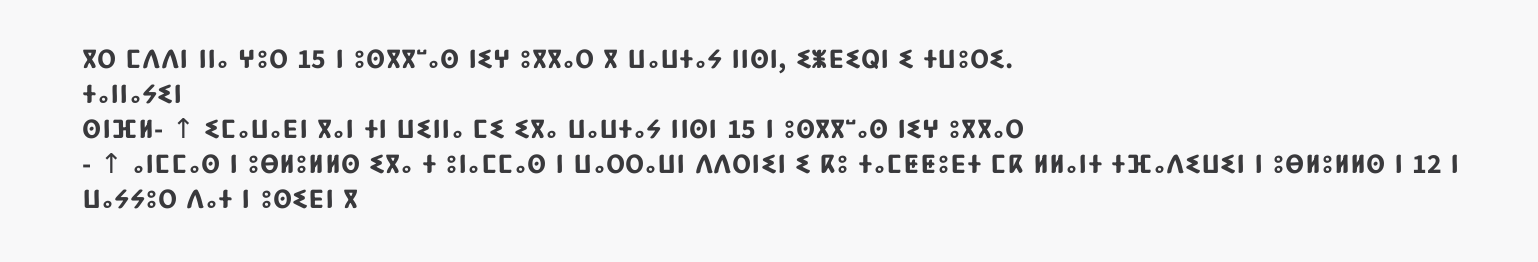ⴳⵔ ⵎⴷⴷⵏ ⵏⵏⴰ ⵖⵓⵔ 15 ⵏ ⵓⵙⴳⴳⵯⴰⵙ ⵏⵉⵖ ⵓⴳⴳⴰⵔ ⴳ ⵡⴰⵡⵜⴰⵢ ⵏⵏⵙⵏ, ⵉⵥⴹⵉⵕⵏ ⵉ ⵜⵡⵓⵔⵉ.
ⵜⴰⵏⵏⴰⵢⵉⵏ
ⵙⵏⴼⵍ- ↑ ⵉⵎⴰⵡⴰⴹⵏ ⴳⴰⵏ ⵜⵏ ⵡⵉⵏⵏⴰ ⵎⵉ ⵉⴳⴰ ⵡⴰⵡⵜⴰⵢ ⵏⵏⵙⵏ 15 ⵏ ⵓⵙⴳⴳⵯⴰⵙ ⵏⵉⵖ ⵓⴳⴳⴰⵔ
- ↑ ⴰⵏⵎⵎⴰⵙ ⵏ ⵓⴱⵍⵓⵍⵍⵙ ⵉⴳⴰ ⵜ ⵓⵏⴰⵎⵎⴰⵙ ⵏ ⵡⴰⵔⵔⴰⵡⵏ ⴷⴷⵔⵏⵉⵏ ⵉ ⴽⵓ ⵜⴰⵎⵟⵟⵓⴹⵜ ⵎⴽ ⵍⵍⴰⵏⵜ ⵜⴼⴰⴷⵉⵡⵉⵏ ⵏ ⵓⴱⵍⵓⵍⵍⵙ ⵏ 12 ⵏ ⵡⴰⵢⵢⵓⵔ ⴷⴰⵜ ⵏ ⵓⵙⵉⴹⵏ ⴳ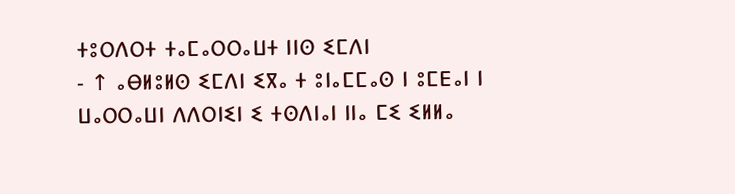ⵜⵓⵔⴷⵔⵜ ⵜⴰⵎⴰⵔⵔⴰⵡⵜ ⵏⵏⵙ ⵉⵎⴷⵏ
- ↑ ⴰⴱⵍⵓⵍⵙ ⵉⵎⴷⵏ ⵉⴳⴰ ⵜ ⵓⵏⴰⵎⵎⴰⵙ ⵏ ⵓⵎⴹⴰⵏ ⵏ ⵡⴰⵔⵔⴰⵡⵏ ⴷⴷⵔⵏⵉⵏ ⵉ ⵜⵙⴷⵏⴰⵏ ⵏⵏⴰ ⵎⵉ ⵉⵍⵍⴰ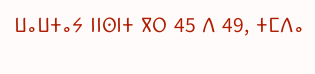ⵡⴰⵡⵜⴰⵢ ⵏⵏⵙⵏⵜ ⴳⵔ 45 ⴷ 49, ⵜⵎⴷⴰ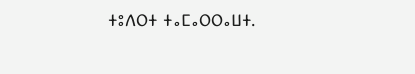ⵜⵓⴷⵔⵜ ⵜⴰⵎⴰⵔⵔⴰⵡⵜ.